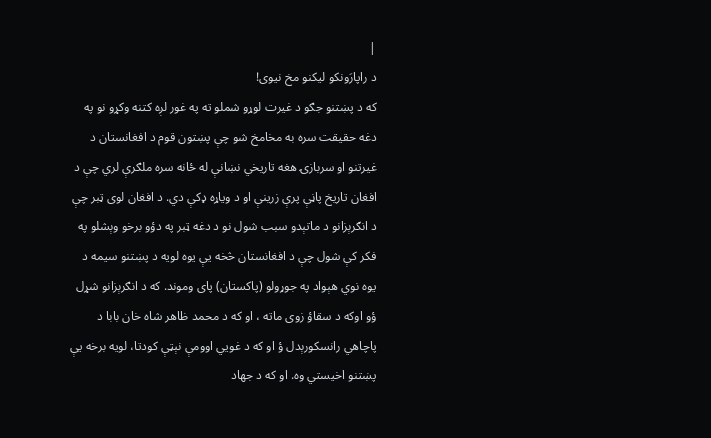|
د راپارَونکو ليکنو مخ نيوی!
که د پښتنو جګو د غيرت لوړو شملو ته په غور لږه کتنه وکړو نو په دغه حقيقت سره به مخامخ شو چې پښتون قوم د افغانستان د غيرتنو او سربازۍ هغه تاريخي نښانې له ځانه سره ملګرې لري چې د افغان تاريخ پاڼې پرې زرينې او د وياړه ډکې دي. د افغان لوی ټبر چې د انګرېزانو د ماتېدو سبب شول نو د دغه ټبر په دؤو برخو وېشلو په فکر کې شول چې د افغانستان څخه يې يوه لويه د پښتنو سيمه د يوه نوي هېواد په جوړولو (پاکستان) پای وموند. که د انګرېزانو شړل ؤو اوکه د سقاؤ زوی ماته ، او که د محمد ظاهر شاه خان بابا د پاچاهي رانسکورېدل ؤ او که د غويي اوومې نېټې کودتا، لويه برخه يې پښتنو اخيستي وه. او که د جهاد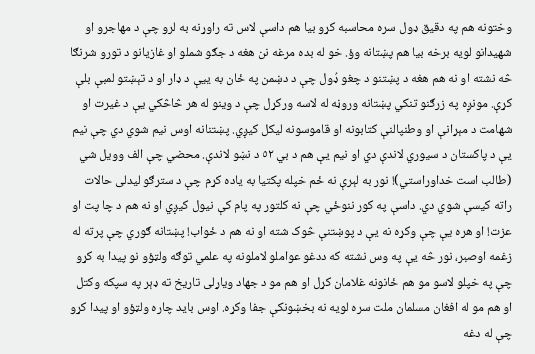وختونه هم په دقيق ډول سره محاسبه کړو بيا هم داسې لاس ته راوړنه به لرو چې د مهاجرو او شهيدانو لويه برخه بيا هم پښتانه وؤ. خو له بده مرغه نن هغه د جګو شملو او غازيانو د تورو شرنګا څه نشته او نه هم هغه د پښتنو د چغو ډُول چې د دښمن په ځان به ييې د ډار او د تېښتو لمبې بلې کړې. مونږه په زرګنو تنکي پښتانه وروڼه له لاسه ورکړل چې د وينو له هر څاڅکي يې د غيرت او شهامت د مېړانې او وطنپالنې کتابونه او قاموسونه ليکل کيږي. پښتنانه اوس نيم شوي دي چې نيم يې د پاکستان د سيوري لاندې دي او نيم يې هم د بي ٥٢ د نښو لاندې. محضي چې الف وويل شي (طالب است خداوراستي)! نور به لېرې نه ځم خپله پکتيا به ياده کړم چې د سترګو ليدلی حالات راته کيسې شوي دي. داسې په کور ننوځي چې نه کلتور په پام کې نيول کيږي او نه هم د چا پت او عزت! او هره يې چې وکړه نه يې د پوښتنې څوک شته او نه هم د ځواب! پښتانه ګوري چې پرته له زغمه اوصبر، نور څه يې په وس نشته که ددغو عواملو لاملونه په علمي توګه ولټؤو نو پيدا به کړو چې په خپلو لاسو مو هم ځانونه غلامان کړل او هم مو د جهاد وياړلی تاريخ ته ډېر په سپکه وکتل او هم مو له افغان مسلمان ملت سره لويه نه بخښونکې جفا وکړه. اوس بايد چاره ولټؤو او پيدا کړو چې له دغه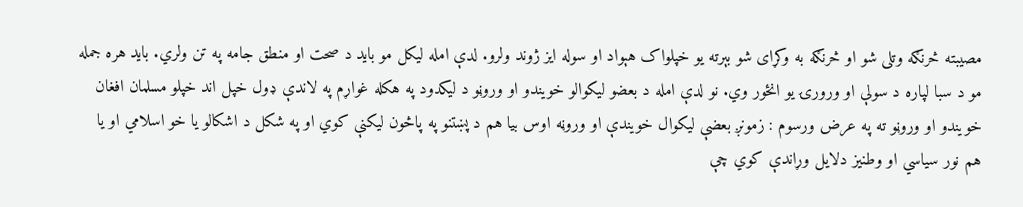مصيبته څرنګه وتلی شو او څرنګه به وکړای شو بېرته يو خپلواک هېواد او سوله ايز ژوند ولرو. لدې امله ليکل مو بايد د صحت او منطق جامه په تن ولري. بايد هره جمله مو د سبا لپاره د سولې او ورورۍ يو انځور وي. نو لدې امله د بعضو ليکوالو خويندو او وروڼو د ليکدود په هکله غواړم په لاندې ډول خپل اند خپلو مسلمان افغان خويندو او وروڼو ته په عرض ورسوم : زمونږ بعضې ليکوال خويندې او وروڼه اوس بيا هم د پښتنو په پاڅون ليکنې کوي او په شکل د اشکالو يا خو اسلامي او يا هم نور سياسي او وطنيز دلايل وړاندې کوي چې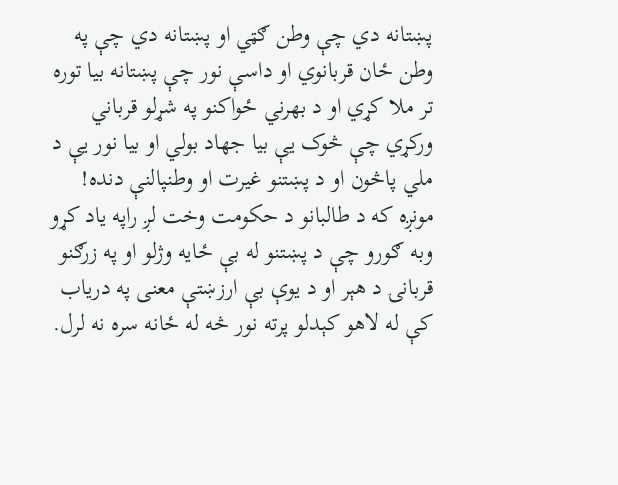پښتانه دي چې وطن ګټي او پښتانه دي چې په وطن ځان قربانوي او داسې نور چې پښتانه بيا توره تر ملا کړي او د بهرني ځواکنو په شړلو قرباني ورکړي چې څوک يې بيا جهاد بولي او بيا نور يې د ملي پاڅون او د پښتنو غيرت او وطنپالنې دنده! مونږه که د طالبانو د حکومت وخت لږ راپه ياد کړو وبه ګورو چې د پښتنو له بې ځايه وژلو او په زرګنو قربانۍ د هېر او د يوې بې ارزښتې معنی په درياب کې له لاهو کېدلو پرته نور څه له ځانه سره نه لرل.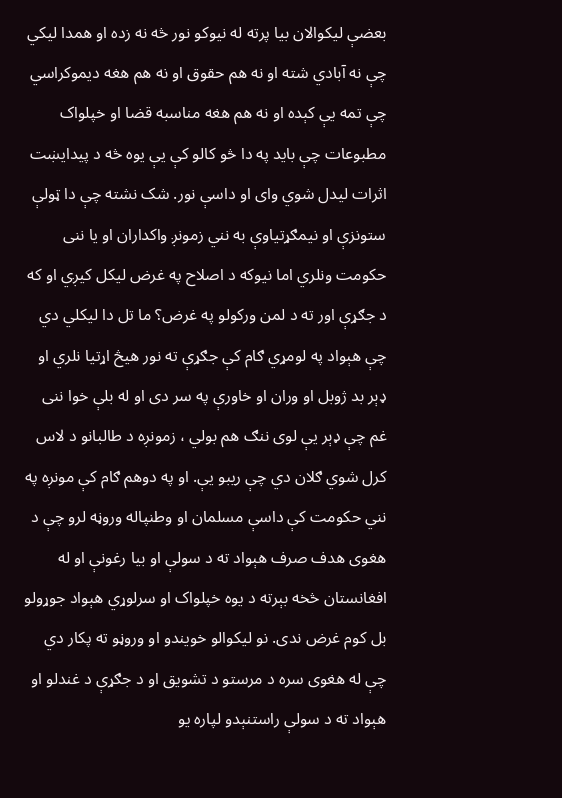بعضې ليکوالان بيا پرته له نيوکو نور څه نه زده او همدا ليکي چې نه آبادي شته او نه هم حقوق او نه هم هغه ديموکراسي چې تمه يې کېده او نه هم هغه مناسبه قضا او خپلواک مطبوعات چې بايد په دا څو کالو کې يې يوه څه د پيدايښت اثرات ليدل شوي وای او داسې نور. شک نشته چې دا ټولې ستونزې او نيمګړتياوې به نني زمونږ واکداران او يا ننی حکومت ونلري اما نيوکه د اصلاح په غرض ليکل کيږي او که د جګړې اور ته د لمن ورکولو په غرض؟ ما تل دا ليکلي دي چې هېواد په لومړي ګام کې جګړې ته نور هيڅ اړتيا نلري او ډېر بد ژوبل او وران او خاورې په سر دی او له بلې خوا ننی غم چې ډېر يې لوی ننګ هم بولي ، زمونږه د طالبانو د لاس کرل شوي ګلان دي چې ريبو يې. او په دوهم ګام کې مونږه په نني حکومت کې داسې مسلمان او وطنپاله وروڼه لرو چې د هغوی هدف صرف هېواد ته د سولې او بيا رغونې او له افغانستان څخه بېرته د يوه خپلواک او سرلوړي هېواد جوړولو بل کوم غرض ندی. نو ليکوالو خويندو او وروڼو ته پکار دي چې له هغوی سره د مرستو د تشويق او د جګړې د غندلو او هېواد ته د سولې راستنېدو لپاره يو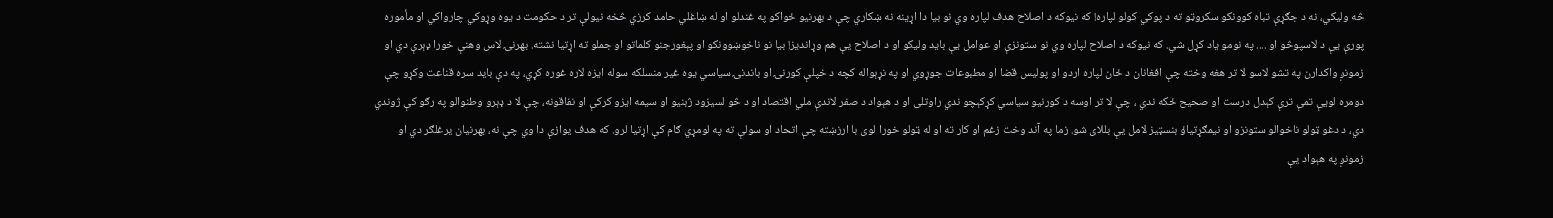څه وليکي، نه د جګړې تباه کوونکو سکروټو ته د پوکي کولو لپاره! که نيوکه د اصلاح هدف لپاره وي نو بيا دا اړينه نه ښکاري چې د بهرنيو ځواکو په غندلو او له ښاغلي حامد کرزي څخه نيولې تر د حکومت د يوه وړوکي چارواکي او مأموره پورې يې د لاسپوڅو او .... په نومو ياد کړل شي. که نيوکه د اصلاح لپاره وي نو ستونزې او عوامل يې بايد وليکو او د اصلاح يې هم وړانديز! بيا نو ناخوښوونکو او پېغورجنو کلماتو او جملو ته اړتيا نشته. بهرنۍ لاس وهنې خورا ډېرې دي او زمونږ واکدارن په تشو لاسو لا تر هغه وخته چې افغانان د ځان لپاره اردو او پوليس قضا او مطبوعات جوړوي او په نړېواله کچه د خپلې کورنۍ او باندنۍ سياسي يوه غير منسلکه سوله ايزه لاره غوره کړي، په دې بايد سره قناعت وکړو چې دومره لويې تمې ترې کېدل درست او صحيح ځکه ندي ، چې لا تر اوسه د کورنيو سياسي کړکېچو ندي راوتلی او د هېواد د صفر لاندې ملي اقتصاد او د څو لسيزود ژبنيو او سيمه ايزو کرکې او نفاقونه، چې لا د ډېرو وطنوالو په رګو کې ژوندي دي، د دغو ټولو ناخوالو ستونزو او نيمګړتياؤ بنسټيز لامل يې بللای شو. زما په آند وخت زغم او کار ته او له ټولو خورا لوی با ارزښته چې اتحاد او سولې ته په لومړي ګام کې اړتيا لرو. که هدف يوازې دا وي چې نه، بهرنيان يرغلګر دي او زمونږ په هېواد يې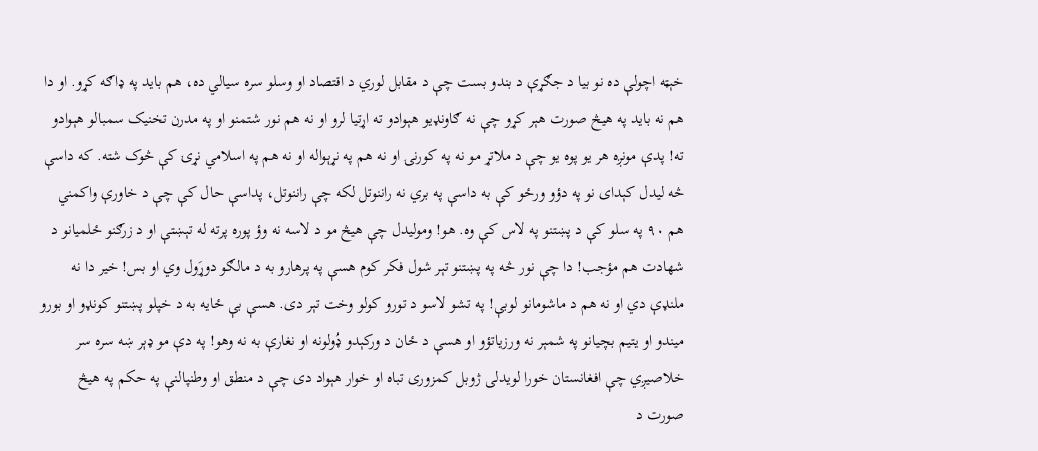خېټه اچولې ده نو بيا د جګړې د بندو بست چې د مقابل لوري د اقتصاد او وسلو سره سيالي ده، هم بايد په ډاګه کړو. او دا هم نه بايد په هيڅ صورت هېر کړو چې نه ګاونډيو هېوادو ته اړتيا لرو او نه هم نور شتمنو او په مدرن تخنيک سمبالو هېوادو ته! پدې مونږه هر يو پوه يو چې د ملاتړ مو نه په کورنۍ او نه هم په نړېواله او نه هم په اسلامي نړۍ کې څوک شته. که داسې څه ليدل کېدای نو په دؤو ورځو کې به داسې په بري نه راننوتل لکه چې راننوتل، پداسې حال کې چې د خاورې واکمني هم ٩٠ په سلو کې د پښتنو په لاس کې وه. هو! وموليدل چې هيڅ مو د لاسه نه وؤ پوره پرته له تېښتې او د زرګنو ځلميانو د شهادت هم مؤجب! دا چې نور څه په پښتنو تېر شول فکر کوم هسې په پرهارو به د مالګو دوړَول وي او بس! خير دا نه ملنډې دي او نه هم د ماشومانو لوبې! په تشو لاسو د تورو کولو وخت تېر دی. هسې بې ځايه به د خپلو پښتنو کونډو او بورو ميندو او يتيم بچيانو په شمېر نه ورزياتؤو او هسې د ځان د ورکېدو ډُولونه او نغارې به نه وهو! په دې مو ډېر ښه سره سر خلاصيږي چې افغانستان خورا لويدلی ژوبل کمزوری تباه او خوار هېواد دی چې د منطق او وطنپالنې په حکم په هيڅ صورت د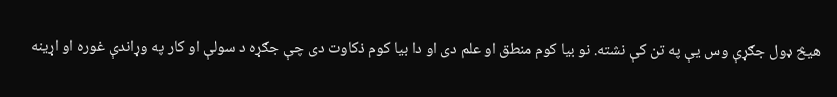هيڅ ډول جګړې وس يې په تن کې نشته. نو بيا کوم منطق او علم دی او دا بيا کوم ذکاوت دی چې جګړه د سولې او کار په وړاندې غوره او اړينه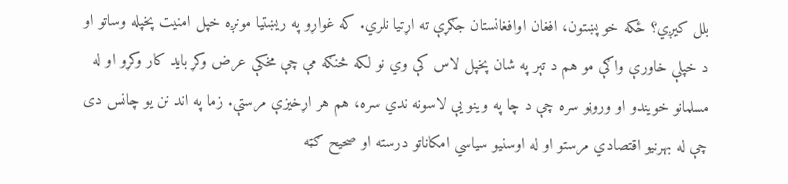بلل کيږي؟ ځکه خو پښتون، افغان اوافغانستان جګړې ته اړتيا نلري. که غواړو په ريښتيا مونږه خپل امنيت پخپله وساتو او د خپلې خاورې واګې مو هم د تېر په شان پخپل لاس کې وي نو لکه څنګه مې چې مخکې عرض وکړ بايد کار وکړو او له مسلمانو خويندو او وروڼو سره چې د چا په وينو يې لاسونه ندي سره، هم هر اړخيزې مرستې. زما په اند نن يو چانس دی چې له بهرنيو اقتصادي مرستو او له اوسنيو سياسي امکاناتو درسته او صحيح ګټه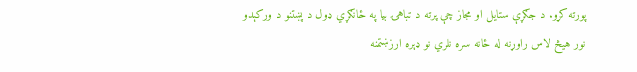پورته کړو. د جګړې ستايل او مجاز چې پرته د تباهۍ بيا په ځانګړي ډول د پښتنو د ورکېدو نور هيڅ لاس راوړنه له ځانه سره نلري نو ډېره ارزښتمنه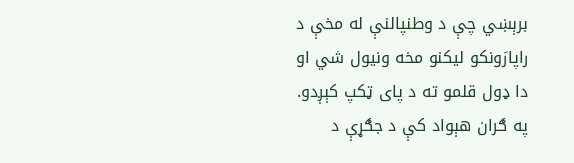برېښي چې د وطنپالنې له مخې د راپارَونکو ليکنو مخه ونيول شي او دا ډول قلمو ته د پای ټکپ کېږدو. په ګران هېواد کې د جګړې د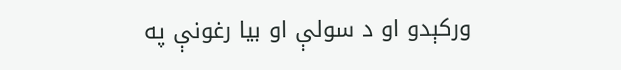ورکېدو او د سولې او بيا رغونې په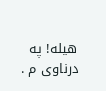هيله! په درناوی م .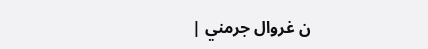ن غروال جرمني |